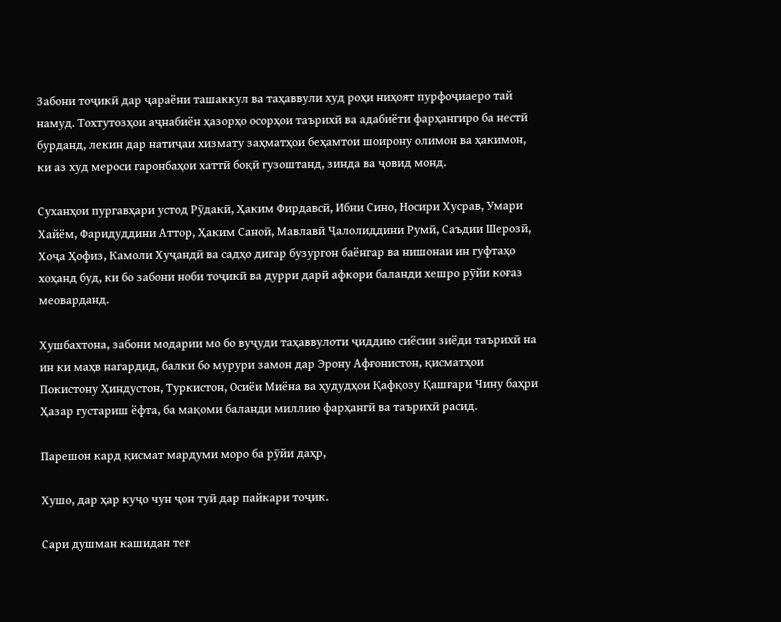Забони тоҷикӣ дар ҷараёни ташаккул ва таҳаввули худ роҳи ниҳоят пурфоҷиаеро тай намуд. Тохтутозҳои аҷнабиён ҳазорҳо осорҳои таърихӣ ва адабиёти фарҳангиро ба нестӣ бурданд, лекин дар натиҷаи хизмату заҳматҳои беҳамтои шоирону олимон ва ҳакимон, ки аз худ мероси гаронбаҳои хаттӣ боқӣ гузоштанд, зинда ва ҷовид монд.

Суханҳои пургавҳари устод Рӯдакӣ, Ҳаким Фирдавсӣ, Ибни Сино, Носири Хусрав, Умари Хайём, Фаридуддини Аттор, Ҳаким Саноӣ, Мавлавӣ Ҷалолиддини Румӣ, Саъдии Шерозӣ, Хоҷа Ҳофиз, Камоли Хуҷандӣ ва садҳо дигар бузургон баёнгар ва нишонаи ин гуфтаҳо хоҳанд буд, ки бо забони ноби тоҷикӣ ва дурри дарӣ афкори баланди хешро рӯйи коғаз меоварданд.

Хушбахтона, забони модарии мо бо вуҷуди таҳаввулоти ҷиддию сиёсии зиёди таърихӣ на ин ки маҳв нагардид, балки бо мурури замон дар Эрону Афғонистон, қисматҳои Покистону Ҳиндустон, Туркистон, Осиёи Миёна ва ҳудудҳои Қафқозу Қашғари Чину баҳри Ҳазар густариш ёфта, ба мақоми баланди миллию фарҳангӣ ва таърихӣ расид.

Парешон кард қисмат мардуми моро ба рӯйи даҳр,

Хушо, дар ҳар куҷо чун ҷон туӣ дар пайкари тоҷик.

Сари душман кашидан теғ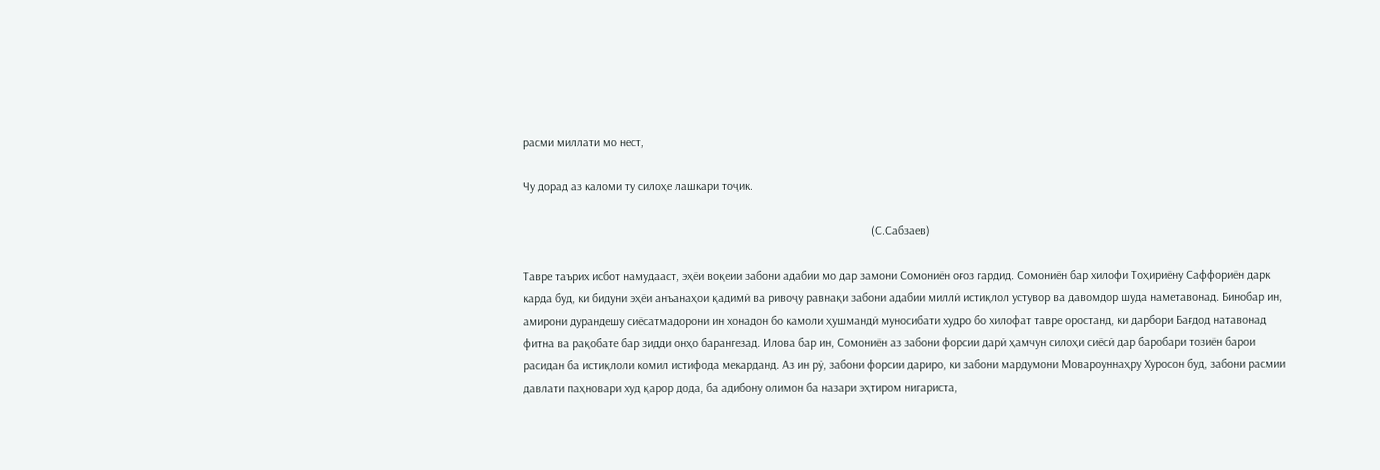расми миллати мо нест,

Чу дорад аз каломи ту силоҳе лашкари тоҷик.

                                                                                                                    (С.Сабзаев)

Тавре таърих исбот намудааст, эҳёи воқеии забони адабии мо дар замони Сомониён оғоз гардид. Сомониён бар хилофи Тоҳириёну Саффориён дарк карда буд, ки бидуни эҳёи анъанаҳои қадимӣ ва ривоҷу равнақи забони адабии миллӣ истиқлол устувор ва давомдор шуда наметавонад. Бинобар ин, амирони дурандешу сиёсатмадорони ин хонадон бо камоли ҳушмандӣ муносибати худро бо хилофат тавре оростанд, ки дарбори Бағдод натавонад фитна ва рақобате бар зидди онҳо барангезад. Илова бар ин, Сомониён аз забони форсии дарӣ ҳамчун силоҳи сиёсӣ дар баробари тозиён барои расидан ба истиқлоли комил истифода мекарданд. Аз ин рӯ, забони форсии дариро, ки забони мардумони Мовароуннаҳру Хуросон буд, забони расмии давлати паҳновари худ қарор дода, ба адибону олимон ба назари эҳтиром нигариста,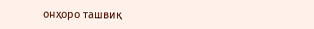онҳоро ташвиқ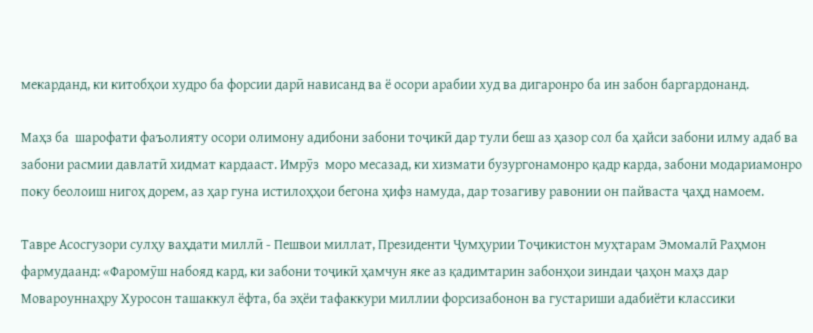мекарданд, ки китобҳои худро ба форсии дарӣ нависанд ва ё осори арабии худ ва дигаронро ба ин забон баргардонанд.

Маҳз ба  шарофати фаъолияту осори олимону адибони забони тоҷикӣ дар тули беш аз ҳазор сол ба ҳайси забони илму адаб ва забони расмии давлатӣ хидмат кардааст. Имрӯз  моро месазад, ки хизмати бузургонамонро қадр карда, забони модариамонро поку беолоиш нигоҳ дорем, аз ҳар гуна истилоҳҳои бегона ҳифз намуда, дар тозагиву равонии он пайваста ҷаҳд намоем.

Тавре Асосгузори сулҳу ваҳдати миллӣ - Пешвои миллат, Президенти Ҷумҳурии Тоҷикистон муҳтарам Эмомалӣ Раҳмон фармудаанд: «Фаромӯш набояд кард, ки забони тоҷикӣ ҳамчун яке аз қадимтарин забонҳои зиндаи ҷаҳон маҳз дар Мовароуннаҳру Хуросон ташаккул ёфта, ба эҳёи тафаккури миллии форсизабонон ва густариши адабиёти классики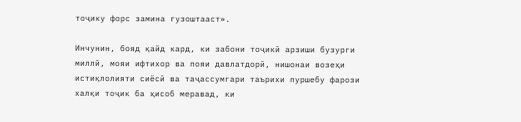тоҷику форс замина гузоштааст».

Инчунин, бояд қайд кард, ки забони тоҷикӣ арзиши бузурги миллӣ, мояи ифтихор ва пояи давлатдорӣ, нишонаи возеҳи истиқлолияти сиёсӣ ва таҷассумгари таърихи пуршебу фарози халқи тоҷик ба ҳисоб меравад, ки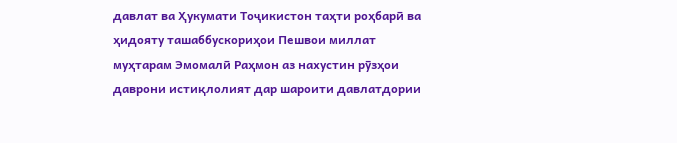давлат ва Ҳукумати Тоҷикистон таҳти роҳбарӣ ва ҳидояту ташаббускориҳои Пешвои миллат муҳтарам Эмомалӣ Раҳмон аз нахустин рӯзҳои даврони истиқлолият дар шароити давлатдории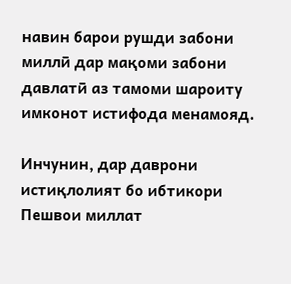навин барои рушди забони миллӣ дар мақоми забони давлатӣ аз тамоми шароиту имконот истифода менамояд.

Инчунин, дар даврони истиқлолият бо ибтикори Пешвои миллат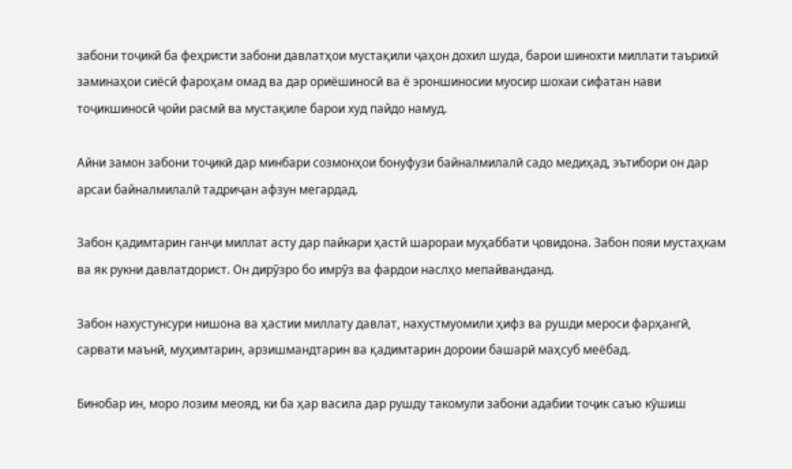забони тоҷикӣ ба феҳристи забони давлатҳои мустақили ҷаҳон дохил шуда, барои шинохти миллати таърихӣ заминаҳои сиёсӣ фароҳам омад ва дар ориёшиносӣ ва ё эроншиносии муосир шохаи сифатан нави тоҷикшиносӣ ҷойи расмӣ ва мустақиле барои худ пайдо намуд.

Айни замон забони тоҷикӣ дар минбари созмонҳои бонуфузи байналмилалӣ садо медиҳад, эътибори он дар арсаи байналмилалӣ тадриҷан афзун мегардад.

Забон қадимтарин ганҷи миллат асту дар пайкари ҳастӣ шарораи муҳаббати ҷовидона. Забон пояи мустаҳкам ва як рукни давлатдорист. Он дирӯзро бо имрӯз ва фардои наслҳо мепайванданд.

Забон нахустунсури нишона ва ҳастии миллату давлат, нахустмуомили ҳифз ва рушди мероси фарҳангӣ, сарвати маънӣ, муҳимтарин, арзишмандтарин ва қадимтарин дороии башарӣ маҳсуб меёбад.

Бинобар ин, моро лозим меояд, ки ба ҳар васила дар рушду такомули забони адабии тоҷик саъю кӯшиш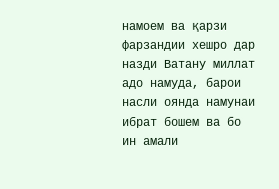намоем ва қарзи фарзандии хешро дар назди Ватану миллат адо намуда, барои насли оянда намунаи ибрат бошем ва бо ин амали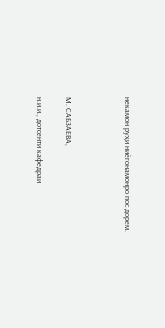некамон руҳи ниёгонамонро пос дорем.



М. САБЗАЕВА,

н.и.и., дотсенти кафедраи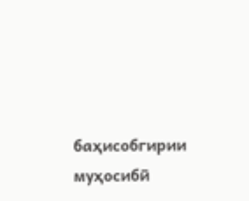баҳисобгирии муҳосибӣ